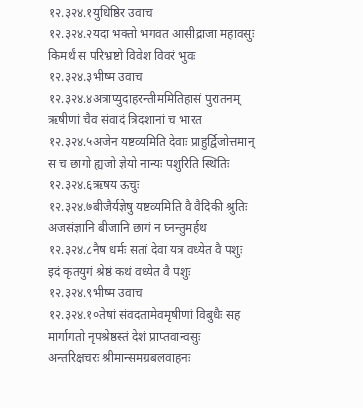१२.३२४.१युधिष्ठिर उवाच
१२.३२४.२यदा भक्तो भगवत आसीद्राजा महावसुः
किमर्थं स परिभ्रष्टो विवेश विवरं भुवः
१२.३२४.३भीष्म उवाच
१२.३२४.४अत्राप्युदाहरन्तीममितिहासं पुरातनम्
ऋषीणां चैव संवादं त्रिदशानां च भारत
१२.३२४.५अजेन यष्टव्यमिति देवाः प्राहुर्द्विजोत्तमान्
स च छागो ह्यजो ज्ञेयो नान्यः पशुरिति स्थितिः
१२.३२४.६ऋषय ऊचुः
१२.३२४.७बीजैर्यज्ञेषु यष्टव्यमिति वै वैदिकी श्रुतिः
अजसंज्ञानि बीजानि छागं न घ्नन्तुमर्हथ
१२.३२४.८नैष धर्मः सतां देवा यत्र वध्येत वै पशुः
इदं कृतयुगं श्रेष्ठं कथं वध्येत वै पशुः
१२.३२४.९भीष्म उवाच
१२.३२४.१०तेषां संवदतामेवमृषीणां विबुधैः सह
मार्गागतो नृपश्रेष्ठस्तं देशं प्राप्तवान्वसुः
अन्तरिक्षचरः श्रीमान्समग्रबलवाहनः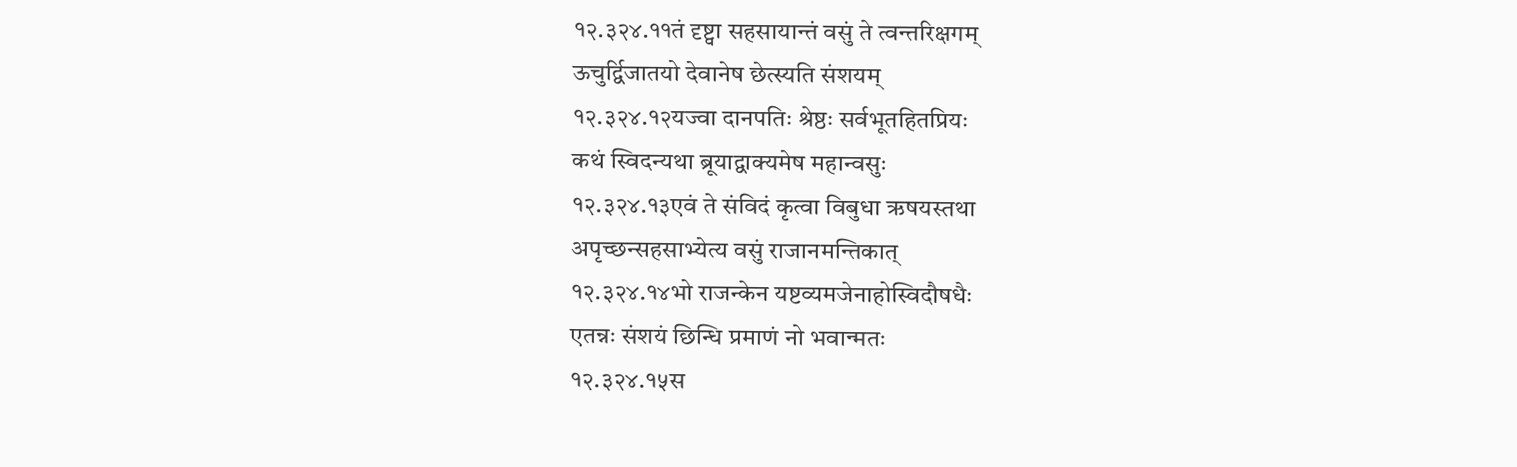१२.३२४.११तं दृष्ट्वा सहसायान्तं वसुं ते त्वन्तरिक्षगम्
ऊचुर्द्विजातयो देवानेष छेत्स्यति संशयम्
१२.३२४.१२यज्वा दानपतिः श्रेष्ठः सर्वभूतहितप्रियः
कथं स्विदन्यथा ब्रूयाद्वाक्यमेष महान्वसुः
१२.३२४.१३एवं ते संविदं कृत्वा विबुधा ऋषयस्तथा
अपृच्छन्सहसाभ्येत्य वसुं राजानमन्तिकात्
१२.३२४.१४भो राजन्केन यष्टव्यमजेनाहोस्विदौषधैः
एतन्नः संशयं छिन्धि प्रमाणं नो भवान्मतः
१२.३२४.१५स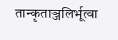तान्कृताञ्जलिर्भूत्वा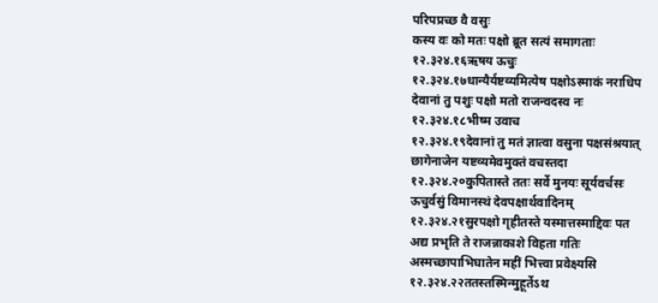परिपप्रच्छ वै वसुः
कस्य वः को मतः पक्षो ब्रूत सत्यं समागताः
१२.३२४.१६ऋषय ऊचुः
१२.३२४.१७धान्यैर्यष्टव्यमित्येष पक्षोऽस्माकं नराधिप
देवानां तु पशुः पक्षो मतो राजन्वदस्व नः
१२.३२४.१८भीष्म उवाच
१२.३२४.१९देवानां तु मतं ज्ञात्वा वसुना पक्षसंश्रयात्
छागेनाजेन यष्टव्यमेवमुक्तं वचस्तदा
१२.३२४.२०कुपितास्ते ततः सर्वे मुनयः सूर्यवर्चसः
ऊचुर्वसुं विमानस्थं देवपक्षार्थवादिनम्
१२.३२४.२१सुरपक्षो गृहीतस्ते यस्मात्तस्माद्दिवः पत
अद्य प्रभृति ते राजन्नाकाशे विहता गतिः
अस्मच्छापाभिघातेन महीं भित्त्वा प्रवेक्ष्यसि
१२.३२४.२२ततस्तस्मिन्मुहूर्तेऽथ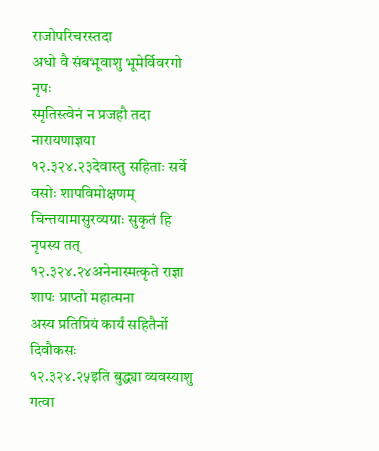राजोपरिचरस्तदा
अधो वै संबभूवाशु भूमेर्विवरगो नृपः
स्मृतिस्त्वेनं न प्रजहौ तदा नारायणाज्ञया
१२.३२४.२३देवास्तु सहिताः सर्वे वसोः शापविमोक्षणम्
चिन्तयामासुरव्यग्राः सुकृतं हि नृपस्य तत्
१२.३२४.२४अनेनास्मत्कृते राज्ञा शापः प्राप्तो महात्मना
अस्य प्रतिप्रियं कार्यं सहितैर्नो दिवौकसः
१२.३२४.२५इति बुद्ध्या व्यवस्याशु गत्वा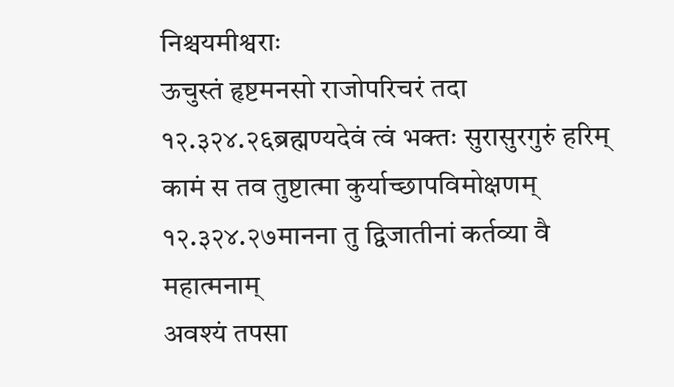निश्चयमीश्वराः
ऊचुस्तं हृष्टमनसो राजोपरिचरं तदा
१२.३२४.२६ब्रह्मण्यदेवं त्वं भक्तः सुरासुरगुरुं हरिम्
कामं स तव तुष्टात्मा कुर्याच्छापविमोक्षणम्
१२.३२४.२७मानना तु द्विजातीनां कर्तव्या वै महात्मनाम्
अवश्यं तपसा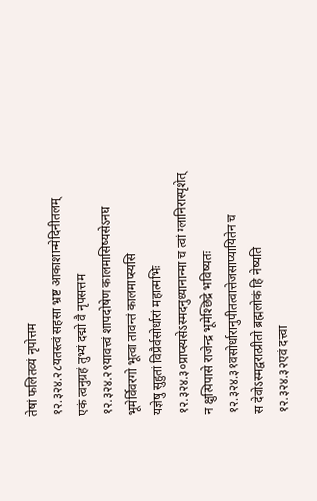तेषां फलितव्यं नृपोत्तम
१२.३२४.२८यतस्त्वं सहसा भ्रष्ट आकाशान्मेदिनीतलम्
एकं त्वनुग्रहं तुभ्यं दद्मो वै नृपसत्तम
१२.३२४.२९यावत्त्वं शापदोषेण कालमासिष्यसेऽनघ
भूमेर्विवरगो भूत्वा तावन्तं कालमाप्स्यसि
यज्ञेषु सुहुतां विप्रैर्वसोर्धारां महात्मभिः
१२.३२४.३०प्राप्स्यसेऽस्मदनुध्यानान्मा च त्वां ग्लानिरास्पृशेत्
न क्षुत्पिपासे राजेन्द्र भूमेश्छिद्रे भविष्यतः
१२.३२४.३१वसोर्धारानुपीतत्वात्तेजसाप्यायितेन च
स देवोऽस्मद्वरात्प्रीतो ब्रह्मलोकं हि नेष्यति
१२.३२४.३२एवं दत्त्वा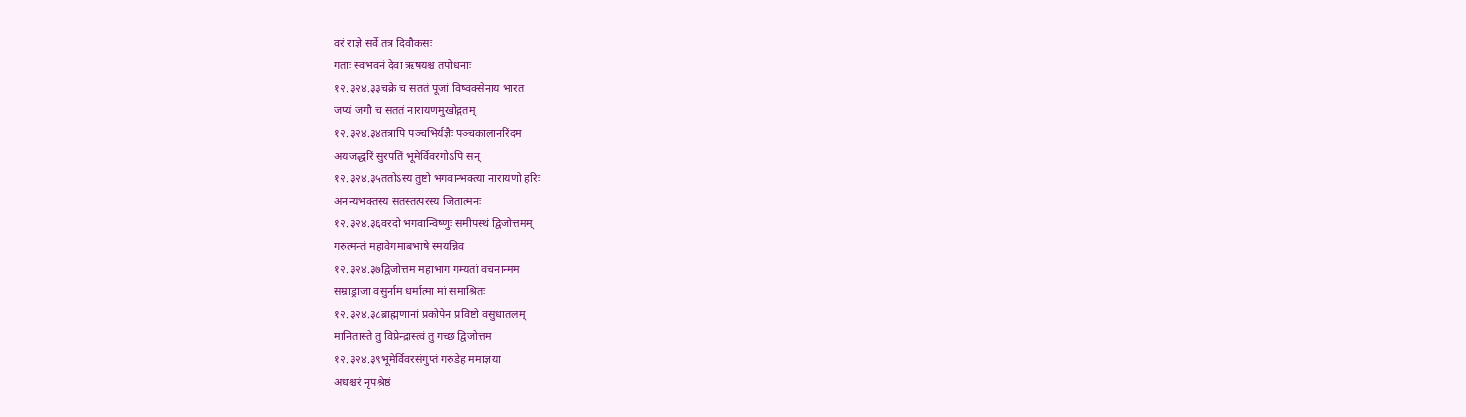वरं राज्ञे सर्वे तत्र दिवौकसः
गताः स्वभवनं देवा ऋषयश्च तपोधनाः
१२.३२४.३३चक्रे च सततं पूजां विष्वक्सेनाय भारत
जप्यं जगौ च सततं नारायणमुखोद्गतम्
१२.३२४.३४तत्रापि पञ्चभिर्यज्ञैः पञ्चकालानरिंदम
अयजद्धरिं सुरपतिं भूमेर्विवरगोऽपि सन्
१२.३२४.३५ततोऽस्य तुष्टो भगवान्भक्त्या नारायणो हरिः
अनन्यभक्तस्य सतस्तत्परस्य जितात्मनः
१२.३२४.३६वरदो भगवान्विष्णुः समीपस्थं द्विजोत्तमम्
गरुत्मन्तं महावेगमाबभाषे स्मयन्निव
१२.३२४.३७द्विजोत्तम महाभाग गम्यतां वचनान्मम
सम्राड्राजा वसुर्नाम धर्मात्मा मां समाश्रितः
१२.३२४.३८ब्राह्मणानां प्रकोपेन प्रविष्टो वसुधातलम्
मानितास्ते तु विप्रेन्द्रास्त्वं तु गच्छ द्विजोत्तम
१२.३२४.३९भूमेर्विवरसंगुप्तं गरुडेह ममाज्ञया
अधश्चरं नृपश्रेष्ठं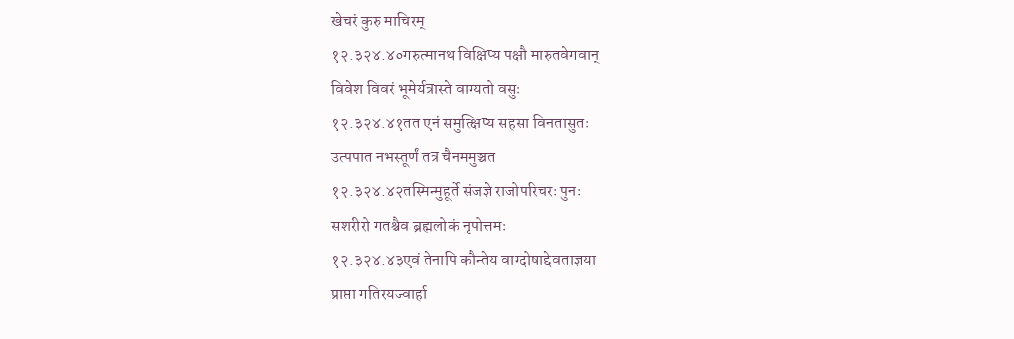खेचरं कुरु माचिरम्
१२.३२४.४०गरुत्मानथ विक्षिप्य पक्षौ मारुतवेगवान्
विवेश विवरं भूमेर्यत्रास्ते वाग्यतो वसुः
१२.३२४.४१तत एनं समुत्क्षिप्य सहसा विनतासुतः
उत्पपात नभस्तूर्णं तत्र चैनममुञ्चत
१२.३२४.४२तस्मिन्मुहूर्ते संजज्ञे राजोपरिचरः पुनः
सशरीरो गतश्चैव ब्रह्मलोकं नृपोत्तमः
१२.३२४.४३एवं तेनापि कौन्तेय वाग्दोषाद्देवताज्ञया
प्राप्ता गतिरयज्वार्हा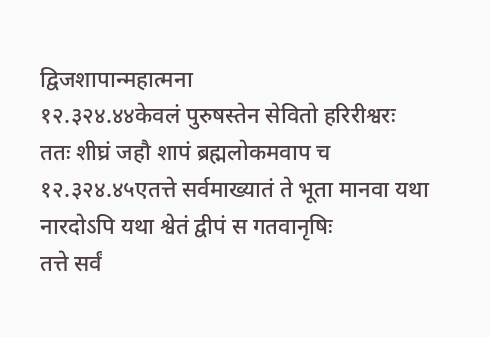द्विजशापान्महात्मना
१२.३२४.४४केवलं पुरुषस्तेन सेवितो हरिरीश्वरः
ततः शीघ्रं जहौ शापं ब्रह्मलोकमवाप च
१२.३२४.४५एतत्ते सर्वमाख्यातं ते भूता मानवा यथा
नारदोऽपि यथा श्वेतं द्वीपं स गतवानृषिः
तत्ते सर्वं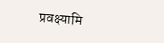प्रवक्ष्यामि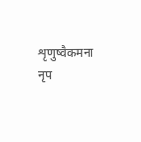शृणुष्वैकमना नृप